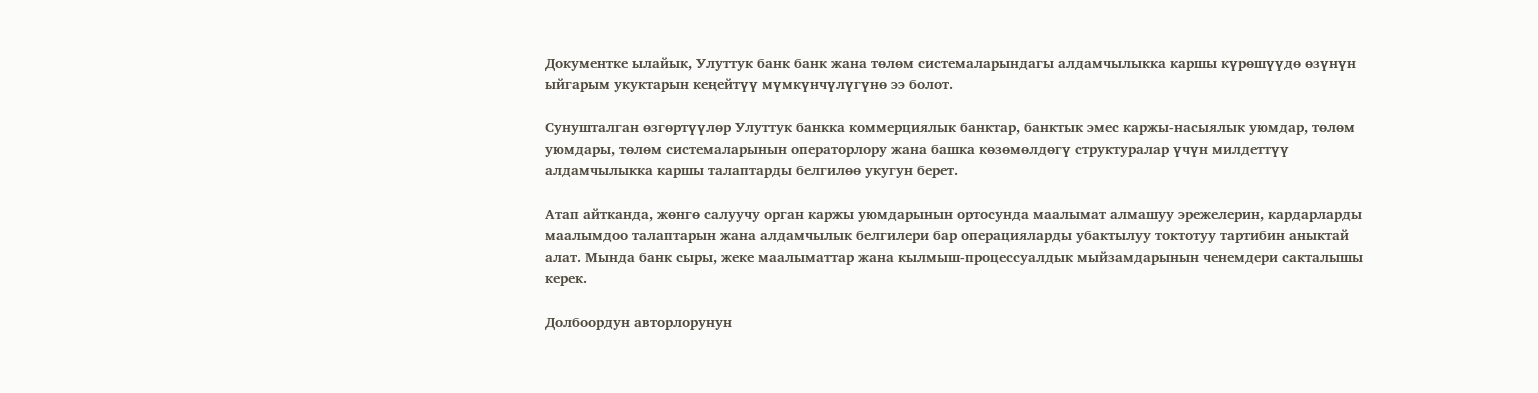Документке ылайык, Улуттук банк банк жана төлөм системаларындагы алдамчылыкка каршы күрөшүүдө өзүнүн ыйгарым укуктарын кеңейтүү мүмкүнчүлүгүнө ээ болот.

Сунушталган өзгөртүүлөр Улуттук банкка коммерциялык банктар, банктык эмес каржы-насыялык уюмдар, төлөм уюмдары, төлөм системаларынын операторлору жана башка көзөмөлдөгү структуралар үчүн милдеттүү алдамчылыкка каршы талаптарды белгилөө укугун берет.

Атап айтканда, жөнгө салуучу орган каржы уюмдарынын ортосунда маалымат алмашуу эрежелерин, кардарларды маалымдоо талаптарын жана алдамчылык белгилери бар операцияларды убактылуу токтотуу тартибин аныктай алат. Мында банк сыры, жеке маалыматтар жана кылмыш-процессуалдык мыйзамдарынын ченемдери сакталышы керек.

Долбоордун авторлорунун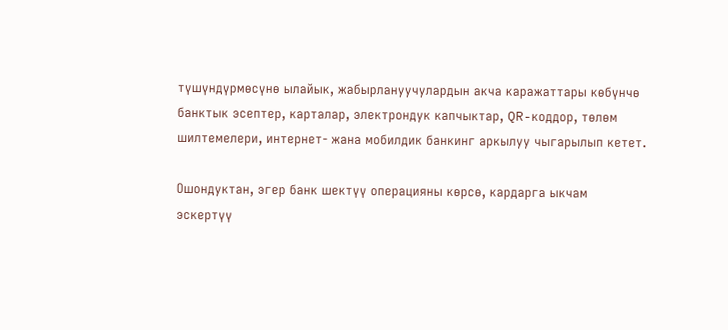түшүндүрмөсүнө ылайык, жабырлануучулардын акча каражаттары көбүнчө банктык эсептер, карталар, электрондук капчыктар, QR-коддор, төлөм шилтемелери, интернет- жана мобилдик банкинг аркылуу чыгарылып кетет.

Ошондуктан, эгер банк шектүү операцияны көрсө, кардарга ыкчам эскертүү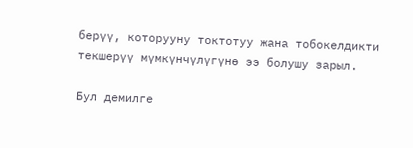берүү, которууну токтотуу жана тобокелдикти текшерүү мүмкүнчүлүгүнө ээ болушу зарыл.

Бул демилге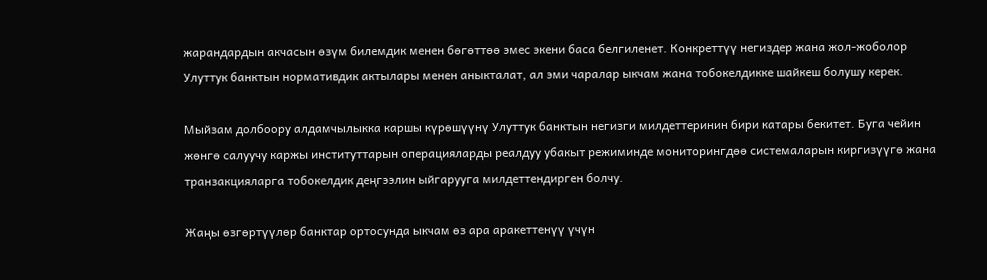жарандардын акчасын өзүм билемдик менен бөгөттөө эмес экени баса белгиленет. Конкреттүү негиздер жана жол-жоболор Улуттук банктын нормативдик актылары менен аныкталат, ал эми чаралар ыкчам жана тобокелдикке шайкеш болушу керек.

Мыйзам долбоору алдамчылыкка каршы күрөшүүнү Улуттук банктын негизги милдеттеринин бири катары бекитет. Буга чейин жөнгө салуучу каржы институттарын операцияларды реалдуу убакыт режиминде мониторингдөө системаларын киргизүүгө жана транзакцияларга тобокелдик деңгээлин ыйгарууга милдеттендирген болчу.

Жаңы өзгөртүүлөр банктар ортосунда ыкчам өз ара аракеттенүү үчүн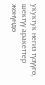укуктук негиз түзүүгө, шектүү аракеттер жөнүндө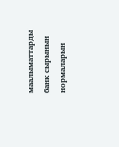маалыматтарды банк сырынын нормаларын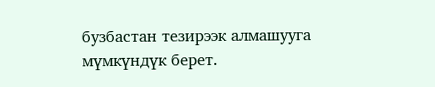бузбастан тезирээк алмашууга мүмкүндүк берет.